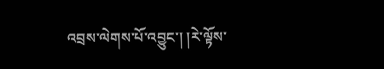འབྲས་ལེགས་པོ་འབྱུང་། །རེ་ལྟོས་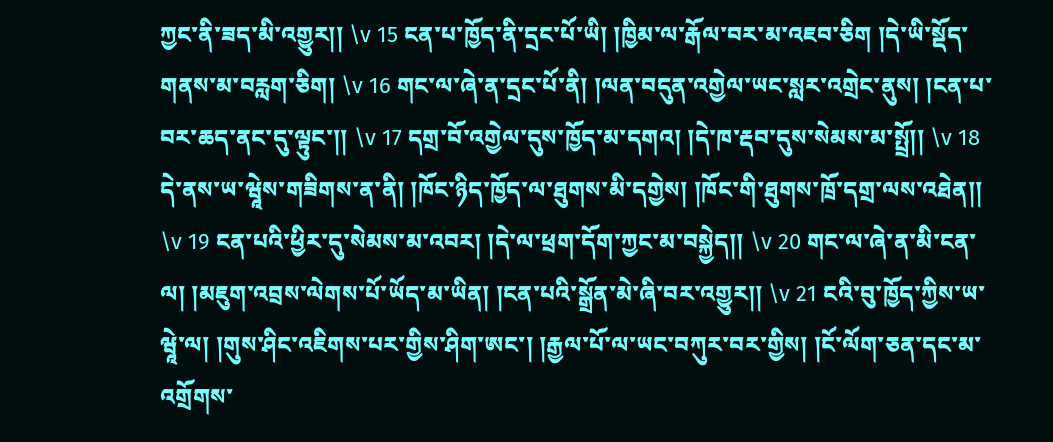ཀྱང་ནི་ཟད་མི་འགྱུར།། \v 15 ངན་པ་ཁྱོད་ནི་དྲང་པོ་ཡི། །ཁྱིམ་ལ་རྒོལ་བར་མ་འཇབ་ཅིག །དེ་ཡི་སྡོད་གནས་མ་བརླག་ཅིག། \v 16 གང་ལ་ཞེ་ན་དྲང་པོ་ནི། །ལན་བདུན་འགྱེལ་ཡང་སླར་འགྲེང་ནུས། །ངན་པ་བར་ཆད་ནང་དུ་ལྟུང་།། \v 17 དགྲ་བོ་འགྱེལ་དུས་ཁྱོད་མ་དགའ། །དེ་ཁ་རྡབ་དུས་སེམས་མ་སྤྲོ།། \v 18 དེ་ནས་ཡ་ཝཱེས་གཟིགས་ན་ནི། །ཁོང་ཉིད་ཁྱོད་ལ་ཐུགས་མི་དགྱེས། །ཁོང་གི་ཐུགས་ཁྲོ་དགྲ་ལས་འཐེན།། \v 19 ངན་པའི་ཕྱིར་དུ་སེམས་མ་འབར། །དེ་ལ་ཕྲག་དོག་ཀྱང་མ་བསྐྱེད།། \v 20 གང་ལ་ཞེ་ན་མི་ངན་ལ། །མཇུག་འབྲས་ལེགས་པོ་ཡོད་མ་ཡིན། །ངན་པའི་སྒྲོན་མེ་ཞི་བར་འགྱུར།། \v 21 ངའི་བུ་ཁྱོད་ཀྱིས་ཡ་ཝཱེ་ལ། །གུས་ཤིང་འཇིགས་པར་གྱིས་ཤིག་ཨང་། །རྒྱལ་པོ་ལ་ཡང་བཀུར་བར་གྱིས། །ངོ་ལོག་ཅན་དང་མ་འགྲོགས་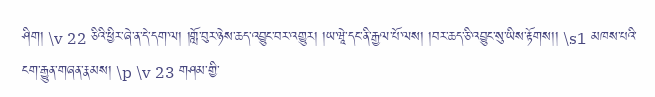ཤིག། \v 22 ཅིའི་ཕྱིར་ཞེ་ན་དེ་དག་ལ། །གློ་བུར་ཉེས་ཆད་འབྱུང་བར་འགྱུར། །ཡ་ཝཱེ་དང་ནི་རྒྱལ་པོ་ལས། །བར་ཆད་ཅི་འབྱུང་སུ་ཡིས་རྟོགས།། \s1 མཁས་པའི་ངག་རྒྱུན་གཞན་རྣམས། \p \v 23 གཤམ་གྱི་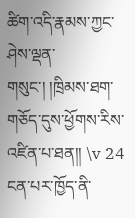ཚིག་འདི་རྣམས་ཀྱང་ཤེས་ལྡན་གསུང་། །ཁྲིམས་ཐག་གཅོད་དུས་ཕྱོགས་རིས་འཛིན་པ་ཐན།། \v 24 ངན་པར་ཁྱོད་ནི་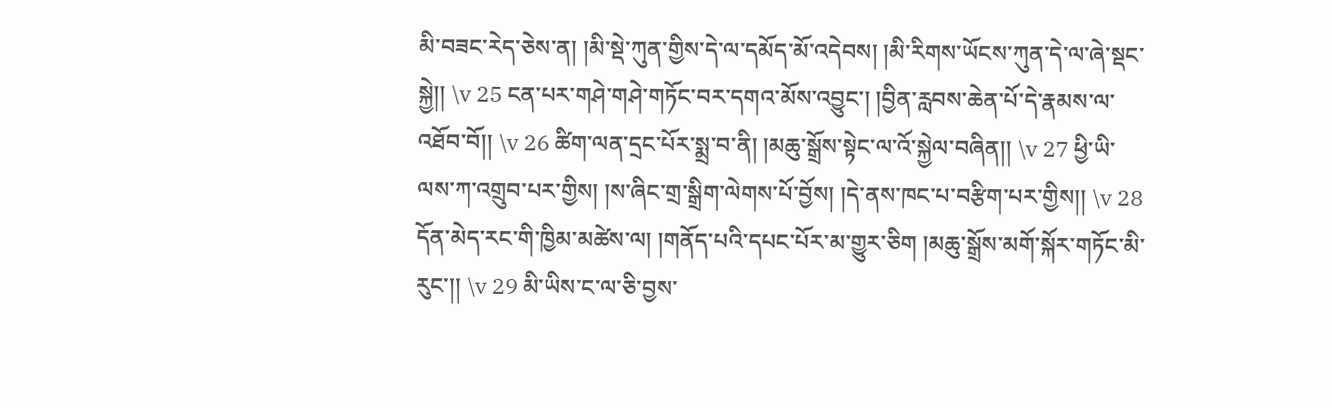མི་བཟང་རེད་ཅེས་ན། །མི་སྡེ་ཀུན་གྱིས་དེ་ལ་དམོད་མོ་འདེབས། །མི་རིགས་ཡོངས་ཀུན་དེ་ལ་ཞེ་སྡང་སྐྱེ།། \v 25 ངན་པར་གཤེ་གཤེ་གཏོང་བར་དགའ་མོས་འབྱུང་། །བྱིན་རླབས་ཆེན་པོ་དེ་རྣམས་ལ་འཐོབ་བོ།། \v 26 ཚིག་ལན་དྲང་པོར་སྨྲ་བ་ནི། །མཆུ་སྒྲོས་སྟེང་ལ་འོ་སྐྱེལ་བཞིན།། \v 27 ཕྱི་ཡི་ལས་ཀ་འགྲུབ་པར་གྱིས། །ས་ཞིང་གྲ་སྒྲིག་ལེགས་པོ་བྱོས། །དེ་ནས་ཁང་པ་བརྩིག་པར་གྱིས།། \v 28 དོན་མེད་རང་གི་ཁྱིམ་མཚེས་ལ། །གནོད་པའི་དཔང་པོར་མ་གྱུར་ཅིག །མཆུ་སྒྲོས་མགོ་སྐོར་གཏོང་མི་རུང་།། \v 29 མི་ཡིས་ང་ལ་ཅི་བྱས་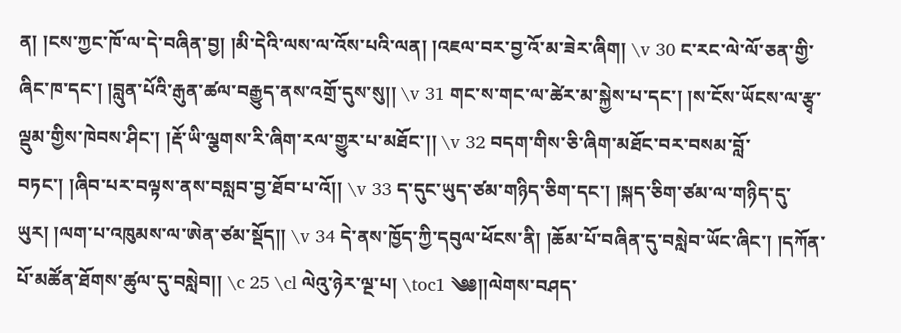ན། །ངས་ཀྱང་ཁོ་ལ་དེ་བཞིན་བྱ། །མི་དེའི་ལས་ལ་འོས་པའི་ལན། །འཇལ་བར་བྱ་འོ་མ་ཟེར་ཞིག། \v 30 ང་རང་ལེ་ལོ་ཅན་གྱི་ཞིང་ཁ་དང་། །བླུན་པོའི་རྒུན་ཚལ་བརྒྱུད་ནས་འགྲོ་དུས་སུ།། \v 31 གང་ས་གང་ལ་ཚེར་མ་སྐྱེས་པ་དང་། །ས་ངོས་ཡོངས་ལ་རྩྭ་ལྡུམ་གྱིས་ཁེབས་ཤིང་། །རྡོ་ཡི་ལྕགས་རི་ཞིག་རལ་གྱུར་པ་མཐོང་།། \v 32 བདག་གིས་ཅི་ཞིག་མཐོང་བར་བསམ་བློ་བཏང་། །ཞིབ་པར་བལྟས་ནས་བསླབ་བྱ་ཐོབ་པ་འོ།། \v 33 ད་དུང་ཡུད་ཙམ་གཉིད་ཅིག་དང་། །སྐད་ཅིག་ཙམ་ལ་གཉིད་དུ་ཡུར། །ལག་པ་འཁུམས་ལ་ཨེན་ཙམ་སྡོད།། \v 34 དེ་ནས་ཁྱོད་ཀྱི་དབུལ་ཕོངས་ནི། །ཆོམ་པོ་བཞིན་དུ་བསླེབ་ཡོང་ཞིང་། །དཀོན་པོ་མཚོན་ཐོགས་ཚུལ་དུ་བསླེབ།། \c 25 \cl ལེའུ་ཉེར་ལྔ་པ། \toc1 ༄༅།།ལེགས་བཤད་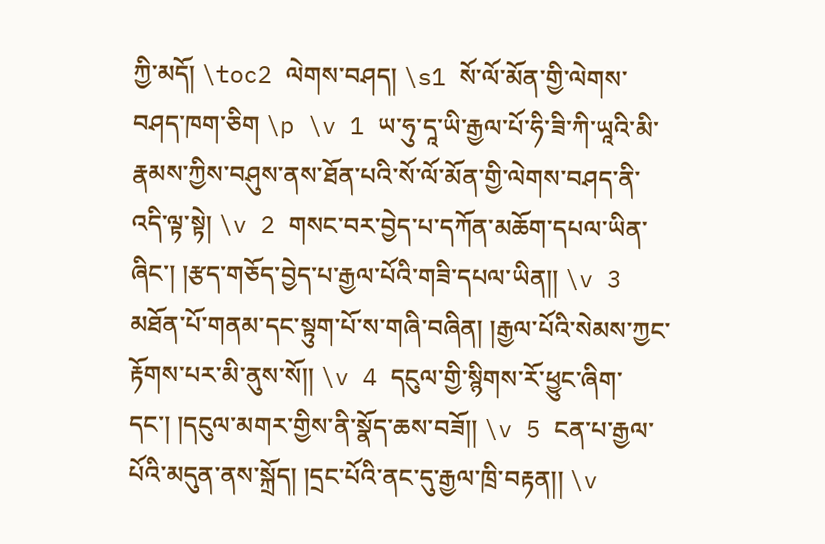ཀྱི་མདོ། \toc2 ལེགས་བཤད། \s1 སོ་ལོ་མོན་གྱི་ལེགས་བཤད་ཁག་ཅིག \p \v 1 ཡ་ཧུ་དཱ་ཡི་རྒྱལ་པོ་ཧི་ཟི་ཀི་ཡཱའི་མི་རྣམས་ཀྱིས་བཤུས་ནས་ཐོན་པའི་སོ་ལོ་མོན་གྱི་ལེགས་བཤད་ནི་འདི་ལྟ་སྟེ། \v 2 གསང་བར་བྱེད་པ་དཀོན་མཆོག་དཔལ་ཡིན་ཞིང་། །རྩད་གཅོད་བྱེད་པ་རྒྱལ་པོའི་གཟི་དཔལ་ཡིན།། \v 3 མཐོན་པོ་གནམ་དང་སྟུག་པོ་ས་གཞི་བཞིན། །རྒྱལ་པོའི་སེམས་ཀྱང་རྟོགས་པར་མི་ནུས་སོ།། \v 4 དངུལ་གྱི་སྙིགས་རོ་ཕྱུང་ཞིག་དང་། །དངུལ་མགར་གྱིས་ནི་སྣོད་ཆས་བཟོ།། \v 5 ངན་པ་རྒྱལ་པོའི་མདུན་ནས་སྐྲོད། །དྲང་པོའི་ནང་དུ་རྒྱལ་ཁྲི་བརྟན།། \v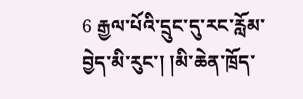6 རྒྱལ་པོའི་དྲུང་དུ་རང་རློམ་བྱེད་མི་རུང་། །མི་ཆེན་ཁྲོད་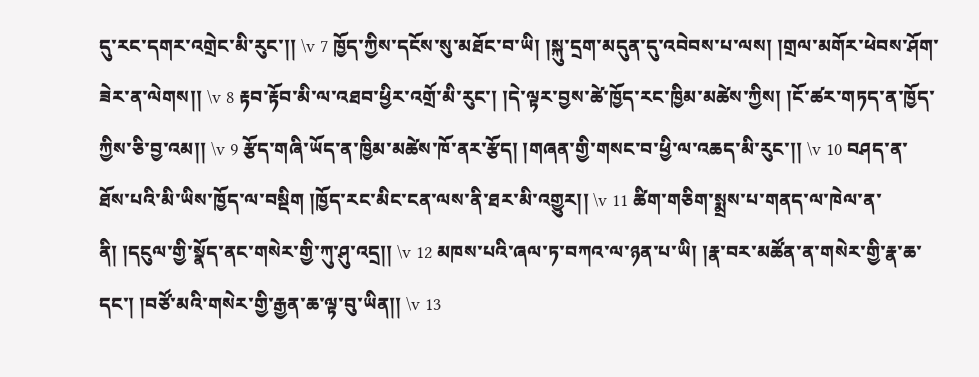དུ་རང་དགར་འགྲེང་མི་རུང་།། \v 7 ཁྱོད་ཀྱིས་དངོས་སུ་མཐོང་བ་ཡི། །སྐུ་དྲག་མདུན་དུ་འབེབས་པ་ལས། །གྲལ་མགོར་ཕེབས་ཤོག་ཟེར་ན་ལེགས།། \v 8 རྟབ་རྟོབ་མི་ལ་འཐབ་ཕྱིར་འགྲོ་མི་རུང་། །དེ་ལྟར་བྱས་ཚེ་ཁྱོད་རང་ཁྱིམ་མཚེས་ཀྱིས། །ངོ་ཚར་གཏད་ན་ཁྱོད་ཀྱིས་ཅི་བྱ་འམ།། \v 9 རྩོད་གཞི་ཡོད་ན་ཁྱིམ་མཚེས་ཁོ་ནར་རྩོད། །གཞན་གྱི་གསང་བ་ཕྱི་ལ་འཆད་མི་རུང་།། \v 10 བཤད་ན་ཐོས་པའི་མི་ཡིས་ཁྱོད་ལ་བསྡིག །ཁྱོད་རང་མིང་ངན་ལས་ནི་ཐར་མི་འགྱུར།། \v 11 ཚིག་གཅིག་སྨྲས་པ་གནད་ལ་ཁེལ་ན་ནི། །དངུལ་གྱི་སྣོད་ནང་གསེར་གྱི་ཀུ་ཤུ་འདྲ།། \v 12 མཁས་པའི་ཞལ་ཏ་བཀའ་ལ་ཉན་པ་ཡི། །རྣ་བར་མཚོན་ན་གསེར་གྱི་རྣ་ཆ་དང་། །བཙོ་མའི་གསེར་གྱི་རྒྱན་ཆ་ལྟ་བུ་ཡིན།། \v 13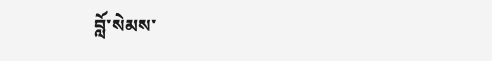བློ་སེམས་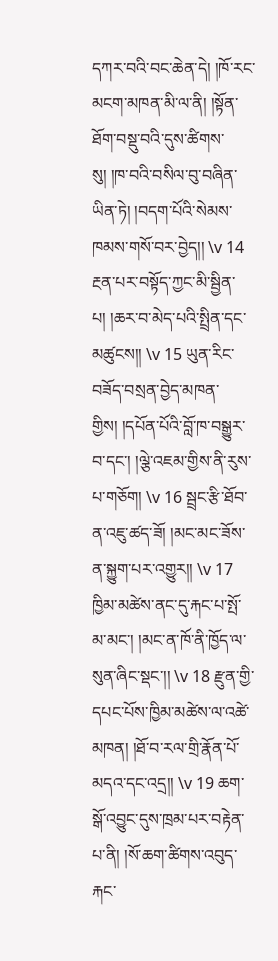དཀར་བའི་བང་ཆེན་དེ། །ཁོ་རང་མངག་མཁན་མི་ལ་ནི། །སྟོན་ཐོག་བསྡུ་བའི་དུས་ཚིགས་སུ། །ཁ་བའི་བསིལ་བུ་བཞིན་ཡིན་ཏེ། །བདག་པོའི་སེམས་ཁམས་གསོ་བར་བྱེད།། \v 14 རྔན་པར་བསྟོད་ཀྱང་མི་སྦྱིན་པ། །ཆར་བ་མེད་པའི་སྤྲིན་དང་མཚུངས།། \v 15 ཡུན་རིང་བཟོད་བསྲན་བྱེད་མཁན་གྱིས། །དཔོན་པོའི་བློ་ཁ་བསྒྱུར་བ་དང་། །ལྕེ་འཇམ་གྱིས་ནི་རུས་པ་གཅོག། \v 16 སྦྲང་རྩི་ཐོབ་ན་འཇུ་ཚད་ཟོ། །མང་མང་ཟོས་ན་སྐྱུག་པར་འགྱུར།། \v 17 ཁྱིམ་མཚེས་ནང་དུ་རྐང་པ་སྤོ་མ་མང་། །མང་ན་ཁོ་ནི་ཁྱོད་ལ་སུན་ཞིང་སྡང་།། \v 18 རྫུན་གྱི་དཔང་པོས་ཁྱིམ་མཚེས་ལ་འཚེ་མཁན། །ཐོ་བ་རལ་གྲི་རྣོན་པོ་མདའ་དང་འདྲ།། \v 19 ཆག་སྒོ་འབྱུང་དུས་ཁྲམ་པར་བརྟེན་པ་ནི། །སོ་ཆག་ཚིགས་འབུད་རྐང་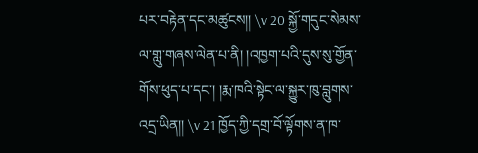པར་བརྟེན་དང་མཚུངས།། \v 20 སྐྱོ་གདུང་སེམས་ལ་གླུ་གཞས་ལེན་པ་ནི། །འཁྱག་པའི་དུས་སུ་གྱོན་གོས་ཕུད་པ་དང་། །རྨ་ཁའི་སྟེང་ལ་སྐྱུར་ཁུ་བླུགས་འདྲ་ཡིན།། \v 21 ཁྱོད་ཀྱི་དགྲ་བོ་ལྟོགས་ན་ཁ་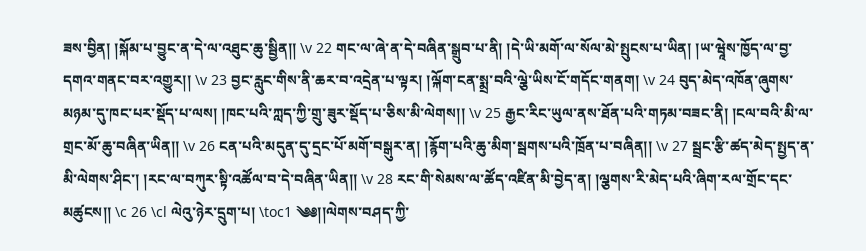ཟས་བྱིན། །སྐོམ་པ་བྱུང་ན་དེ་ལ་འཐུང་ཆུ་སྦྱིན།། \v 22 གང་ལ་ཞེ་ན་དེ་བཞིན་སྒྲུབ་པ་ནི། །དེ་ཡི་མགོ་ལ་སོལ་མེ་སྤུངས་པ་ཡིན། །ཡ་ཝཱེས་ཁྱོད་ལ་བྱ་དགའ་གནང་བར་འགྱུར།། \v 23 བྱང་རླུང་གིས་ནི་ཆར་བ་འདྲེན་པ་ལྟར། །ལྐོག་ངན་སྨྲ་བའི་ལྕེ་ཡིས་ངོ་གདོང་གནག། \v 24 བུད་མེད་འཁོན་ཞུགས་མཉམ་དུ་ཁང་པར་སྡོད་པ་ལས། །ཁང་པའི་ཀླད་ཀྱི་གྲུ་ཟུར་སྡོད་པ་ཅིས་མི་ལེགས།། \v 25 རྒྱང་རིང་ཡུལ་ནས་ཐོན་པའི་གཏམ་བཟང་ནི། །ངལ་བའི་མི་ལ་གྲང་མོ་ཆུ་བཞིན་ཡིན།། \v 26 ངན་པའི་མདུན་དུ་དྲང་པོ་མགོ་བསྒུར་ན། །རྙོག་པའི་ཆུ་མིག་སྦགས་པའི་ཁྲོན་པ་བཞིན།། \v 27 སྦྲང་རྩི་ཚད་མེད་སྤྱད་ན་མི་ལེགས་ཤིང་། །རང་ལ་བཀུར་སྟི་འཚོལ་བ་དེ་བཞིན་ཡིན།། \v 28 རང་གི་སེམས་ལ་ཚོད་འཛིན་མི་བྱེད་ན། །ལྕགས་རི་མེད་པའི་ཞིག་རལ་གྲོང་དང་མཚུངས།། \c 26 \cl ལེའུ་ཉེར་དྲུག་པ། \toc1 ༄༅།།ལེགས་བཤད་ཀྱི་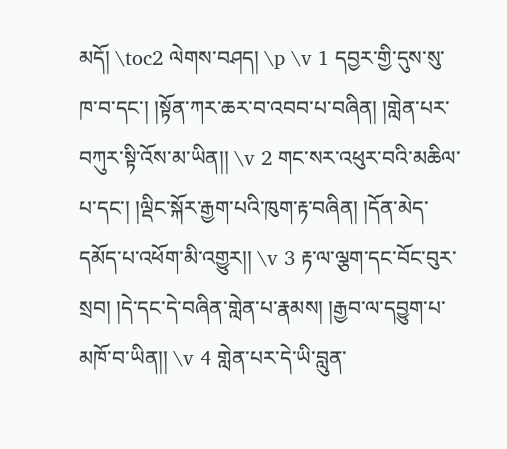མདོ། \toc2 ལེགས་བཤད། \p \v 1 དབྱར་གྱི་དུས་སུ་ཁ་བ་དང་། །སྟོན་ཀར་ཆར་བ་འབབ་པ་བཞིན། །གླེན་པར་བཀུར་སྟི་འོས་མ་ཡིན།། \v 2 གང་སར་འཕུར་བའི་མཆིལ་པ་དང་། །ལྡིང་སྐོར་རྒྱག་པའི་ཁུག་རྟ་བཞིན། །དོན་མེད་དམོད་པ་འཕོག་མི་འགྱུར།། \v 3 རྟ་ལ་ལྕག་དང་བོང་བུར་སྲབ། །དེ་དང་དེ་བཞིན་གླེན་པ་རྣམས། །རྒྱབ་ལ་དབྱུག་པ་མཁོ་བ་ཡིན།། \v 4 གླེན་པར་དེ་ཡི་བླུན་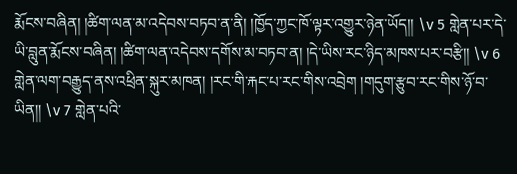རྨོངས་བཞིན། །ཚིག་ལན་མ་འདེབས་བཏབ་ན་ནི། །ཁྱོད་ཀྱང་ཁོ་ལྟར་འགྱུར་ཉེན་ཡོད།། \v 5 གླེན་པར་དེ་ཡི་བླུན་རྨོངས་བཞིན། །ཚིག་ལན་འདེབས་དགོས་མ་བཏབ་ན། །དེ་ཡིས་རང་ཉིད་མཁས་པར་བརྩི།། \v 6 གླེན་ལག་བརྒྱུད་ནས་འཕྲིན་སྐུར་མཁན། །རང་གི་རྐང་པ་རང་གིས་འབྲེག །གདུག་རྩུབ་རང་གིས་ཉོ་བ་ཡིན།། \v 7 གླེན་པའི་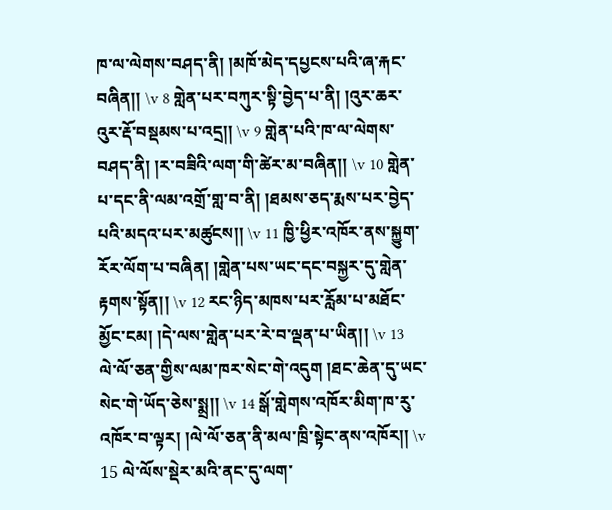ཁ་ལ་ལེགས་བཤད་ནི། །མཁོ་མེད་དཔྱངས་པའི་ཞ་རྐང་བཞིན།། \v 8 གླེན་པར་བཀུར་སྟི་བྱེད་པ་ནི། །འུར་ཆར་འུར་རྡོ་བསྡམས་པ་འདྲ།། \v 9 གླེན་པའི་ཁ་ལ་ལེགས་བཤད་ནི། །ར་བཟིའི་ལག་གི་ཚེར་མ་བཞིན།། \v 10 གླེན་པ་དང་ནི་ལམ་འགྲོ་གླ་བ་ནི། །ཐམས་ཅད་རྨས་པར་བྱེད་པའི་མདའ་པར་མཚུངས།། \v 11 ཁྱི་ཕྱིར་འཁོར་ནས་སྐྱུག་རོར་ལོག་པ་བཞིན། །གླེན་པས་ཡང་དང་བསྐྱར་དུ་གླེན་རྟགས་སྟོན།། \v 12 རང་ཉིད་མཁས་པར་རློམ་པ་མཐོང་མྱོང་ངམ། །དེ་ལས་གླེན་པར་རེ་བ་ལྡན་པ་ཡིན།། \v 13 ལེ་ལོ་ཅན་གྱིས་ལམ་ཁར་སེང་གེ་འདུག །ཐང་ཆེན་དུ་ཡང་སེང་གེ་ཡོད་ཅེས་སྨྲ།། \v 14 སྒོ་གླེགས་འཁོར་མིག་ཁ་རུ་འཁོར་བ་ལྟར། །ལེ་ལོ་ཅན་ནི་མལ་ཁྲི་སྟེང་ནས་འཁོར།། \v 15 ལེ་ལོས་སྡེར་མའི་ནང་དུ་ལག་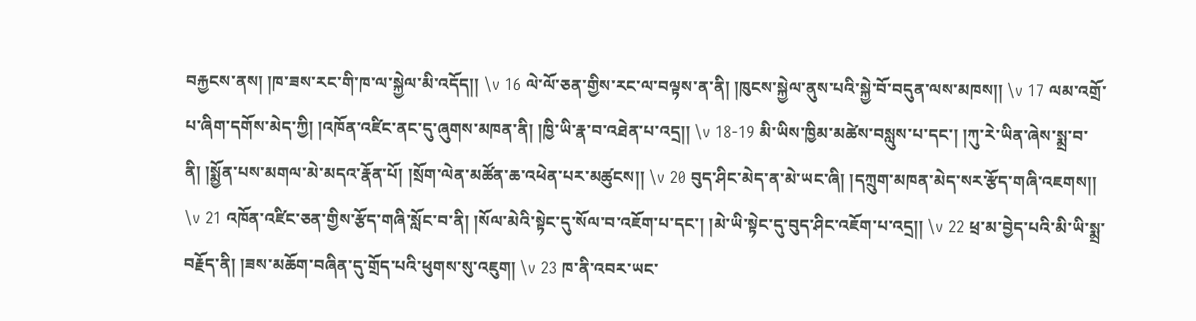བརྐྱངས་ནས། །ཁ་ཟས་རང་གི་ཁ་ལ་སྐྱེལ་མི་འདོད།། \v 16 ལེ་ལོ་ཅན་གྱིས་རང་ལ་བལྟས་ན་ནི། །ཁུངས་སྐྱེལ་ནུས་པའི་སྐྱེ་བོ་བདུན་ལས་མཁས།། \v 17 ལམ་འགྲོ་པ་ཞིག་དགོས་མེད་ཀྱི། །འཁོན་འཛིང་ནང་དུ་ཞུགས་མཁན་ནི། །ཁྱི་ཡི་རྣ་བ་འཐེན་པ་འདྲ།། \v 18-19 མི་ཡིས་ཁྱིམ་མཚེས་བསླུས་པ་དང་། །ཀུ་རེ་ཡིན་ཞེས་སྨྲ་བ་ནི། །སྨྱོན་པས་མགལ་མེ་མདའ་རྣོན་པོ། །སྲོག་ལེན་མཚོན་ཆ་འཕེན་པར་མཚུངས།། \v 20 བུད་ཤིང་མེད་ན་མེ་ཡང་ཞི། །དཀྲུག་མཁན་མེད་སར་རྩོད་གཞི་འཇགས།། \v 21 འཁོན་འཛིང་ཅན་གྱིས་རྩོད་གཞི་སློང་བ་ནི། །སོལ་མེའི་སྟེང་དུ་སོལ་བ་འཇོག་པ་དང་། །མེ་ཡི་སྟེང་དུ་བུད་ཤིང་འཇོག་པ་འདྲ།། \v 22 ཕྲ་མ་བྱེད་པའི་མི་ཡི་སྨྲ་བརྗོད་ནི། །ཟས་མཆོག་བཞིན་དུ་གྲོད་པའི་ཕུགས་སུ་འཇུག། \v 23 ཁ་ནི་འབར་ཡང་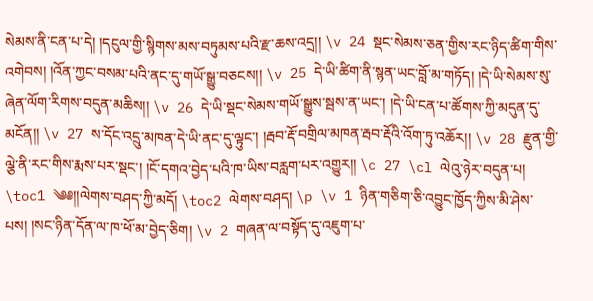སེམས་ནི་ངན་པ་དེ། །དངུལ་གྱི་སྙིགས་མས་བཏུམས་པའི་རྫ་ཆས་འདྲ།། \v 24 སྡང་སེམས་ཅན་གྱིས་རང་ཉིད་ཚིག་གིས་འགེབས། །འོན་ཀྱང་བསམ་པའི་ནང་དུ་གཡོ་སྒྱུ་བཅངས།། \v 25 དེ་ཡི་ཚིག་ནི་སྙན་ཡང་བློ་མ་གཏོད། །དེ་ཡི་སེམས་སུ་ཞེན་ལོག་རིགས་བདུན་མཆིས།། \v 26 དེ་ཡི་སྡང་སེམས་གཡོ་སྒྱུས་སྦས་ན་ཡང་། །དེ་ཡི་ངན་པ་ཚོགས་ཀྱི་མདུན་དུ་མངོན།། \v 27 ས་དོང་འདྲུ་མཁན་དེ་ཡི་ནང་དུ་ལྟུང་། །རྦབ་རྡོ་བགྲིལ་མཁན་རྦབ་རྡོའི་འོག་ཏུ་འཆོར།། \v 28 རྫུན་གྱི་ལྕེ་ནི་རང་གིས་རྨས་པར་སྡང་། །ངོ་དགའ་བྱེད་པའི་ཁ་ཡིས་བརླག་པར་འགྱུར།། \c 27 \cl ལེའུ་ཉེར་བདུན་པ། \toc1 ༄༅།།ལེགས་བཤད་ཀྱི་མདོ། \toc2 ལེགས་བཤད། \p \v 1 ཉིན་གཅིག་ཅི་འབྱུང་ཁྱོད་ཀྱིས་མི་ཤེས་པས། །སང་ཉིན་དོན་ལ་ཁ་ཕོ་མ་བྱེད་ཅིག། \v 2 གཞན་ལ་བསྟོད་དུ་འཇུག་པ་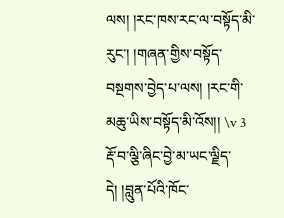ལས། །རང་ཁས་རང་ལ་བསྟོད་མི་རུང་། །གཞན་གྱིས་བསྟོད་བསྔགས་བྱེད་པ་ལས། །རང་གི་མཆུ་ཡིས་བསྟོད་མི་འོས།། \v 3 རྡོ་བ་ལྕི་ཞིང་བྱེ་མ་ཡང་ལྗིད་དེ། །བླུན་པོའི་ཁོང་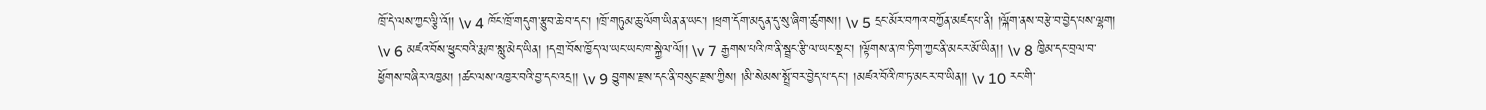ཁྲོ་དེ་ལས་ཀྱང་ལྕི་འོ།། \v 4 ཁོང་ཁྲོ་གདུག་རྩུབ་ཆེ་བ་དང་། །ཁྲོ་གཏུམ་ཆུ་ལོག་ཡིན་ན་ཡང་། །ཕྲག་དོག་མདུན་དུ་སུ་ཞིག་ཚུགས།། \v 5 དྲང་མོར་བཀའ་བཀྱོན་མཛད་པ་ནི། །ལྐོག་ནས་བརྩེ་བ་བྱེད་པས་ལྷག། \v 6 མཛའ་བོས་ཕྱུང་བའི་རྨ་ཁ་སླུ་མེད་ཡིན། །དགྲ་བོས་ཁྱོད་ལ་ཡང་ཡང་ཁ་སྐྱེལ་ལོ།། \v 7 རྒྱགས་པའི་ཁ་ནི་སྦྲང་རྩི་ལ་ཡང་སྡང་། །ལྟོགས་ན་ཁ་ཏིག་ཀྱང་ནི་མངར་མོ་ཡིན།། \v 8 ཁྱིམ་དང་བྲལ་བ་ཕྱོགས་བཞིར་འཁྱམ། །ཚང་ལས་འཁྱར་བའི་བྱ་དང་འདྲ།། \v 9 བྱུགས་རྫས་དང་ནི་བསུང་རྫས་ཀྱིས། །མི་སེམས་སྤྲོ་བར་བྱེད་པ་དང་། །མཛའ་བོའི་ཁ་ཏ་མངར་བ་ཡིན།། \v 10 རང་གི་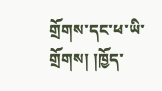གྲོགས་དང་ཕ་ཡི་གྲོགས། །ཁྱོད་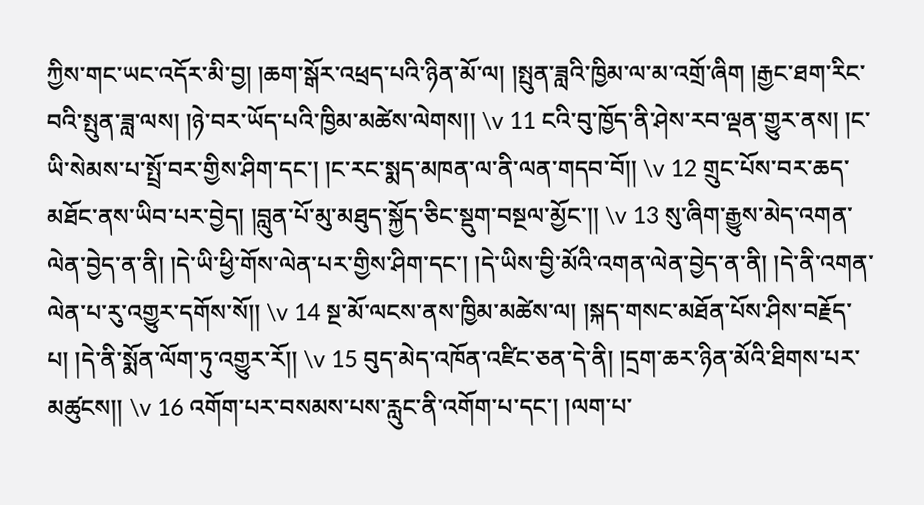ཀྱིས་གང་ཡང་འདོར་མི་བྱ། །ཆག་སྒོར་འཕྲད་པའི་ཉིན་མོ་ལ། །སྤུན་ཟླའི་ཁྱིམ་ལ་མ་འགྲོ་ཞིག །རྒྱང་ཐག་རིང་བའི་སྤུན་ཟླ་ལས། །ཉེ་བར་ཡོད་པའི་ཁྱིམ་མཚེས་ལེགས།། \v 11 ངའི་བུ་ཁྱོད་ནི་ཤེས་རབ་ལྡན་གྱུར་ནས། །ང་ཡི་སེམས་པ་སྤྲོ་བར་གྱིས་ཤིག་དང་། །ང་རང་སྨད་མཁན་ལ་ནི་ལན་གདབ་བོ།། \v 12 གྲུང་པོས་བར་ཆད་མཐོང་ནས་ཡིབ་པར་བྱེད། །བླུན་པོ་མུ་མཐུད་སྐྱོད་ཅིང་སྡུག་བསྔལ་མྱོང་།། \v 13 སུ་ཞིག་རྒྱུས་མེད་འགན་ལེན་བྱེད་ན་ནི། །དེ་ཡི་ཕྱི་གོས་ལེན་པར་གྱིས་ཤིག་དང་། །དེ་ཡིས་བྱི་མོའི་འགན་ལེན་བྱེད་ན་ནི། །དེ་ནི་འགན་ལེན་པ་རུ་འགྱུར་དགོས་སོ།། \v 14 སྔ་མོ་ལངས་ནས་ཁྱིམ་མཚེས་ལ། །སྐད་གསང་མཐོན་པོས་ཤིས་བརྗོད་པ། །དེ་ནི་སྨོན་ལོག་ཏུ་འགྱུར་རོ།། \v 15 བུད་མེད་འཁོན་འཛིང་ཅན་དེ་ནི། །དྲག་ཆར་ཉིན་མོའི་ཐིགས་པར་མཚུངས།། \v 16 འགོག་པར་བསམས་པས་རླུང་ནི་འགོག་པ་དང་། །ལག་པ་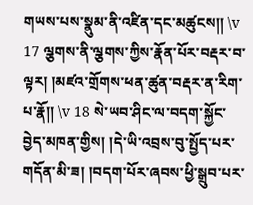གཡས་པས་སྣུམ་ནི་འཛིན་དང་མཚུངས།། \v 17 ལྕགས་ནི་ལྕགས་ཀྱིས་རྣོན་པོར་བརྡར་བ་ལྟར། །མཛའ་གྲོགས་ཕན་ཚུན་བརྡར་ན་རིག་པ་རྣོ།། \v 18 སེ་ཡབ་ཤིང་ལ་བདག་སྐྱོང་བྱེད་མཁན་གྱིས། །དེ་ཡི་འབྲས་བུ་སྤྱོད་པར་གདོན་མི་ཟ། །བདག་པོར་ཞབས་ཕྱི་སྒྲུབ་པར་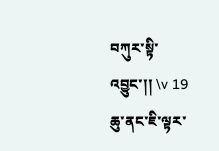བཀུར་སྟི་འབྱུང་།། \v 19 ཆུ་ནང་ཇི་ལྟར་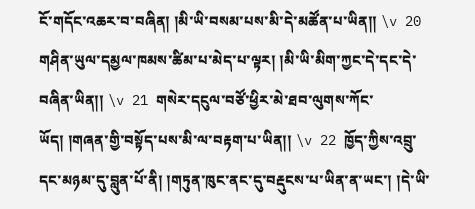ངོ་གདོང་འཆར་བ་བཞིན། །མི་ཡི་བསམ་པས་མི་དེ་མཚོན་པ་ཡིན།། \v 20 གཤིན་ཡུལ་དམྱལ་ཁམས་ཚིམ་པ་མེད་པ་ལྟར། །མི་ཡི་མིག་ཀྱང་དེ་དང་དེ་བཞིན་ཡིན།། \v 21 གསེར་དངུལ་བཙོ་ཕྱིར་མེ་ཐབ་ལུགས་ཀོང་ཡོད། །གཞན་གྱི་བསྟོད་པས་མི་ལ་བརྟག་པ་ཡིན།། \v 22 ཁྱོད་ཀྱིས་འབྲུ་དང་མཉམ་དུ་བླུན་པོ་ནི། །གཏུན་ཁུང་ནང་དུ་བརྡུངས་པ་ཡིན་ན་ཡང་། །དེ་ཡི་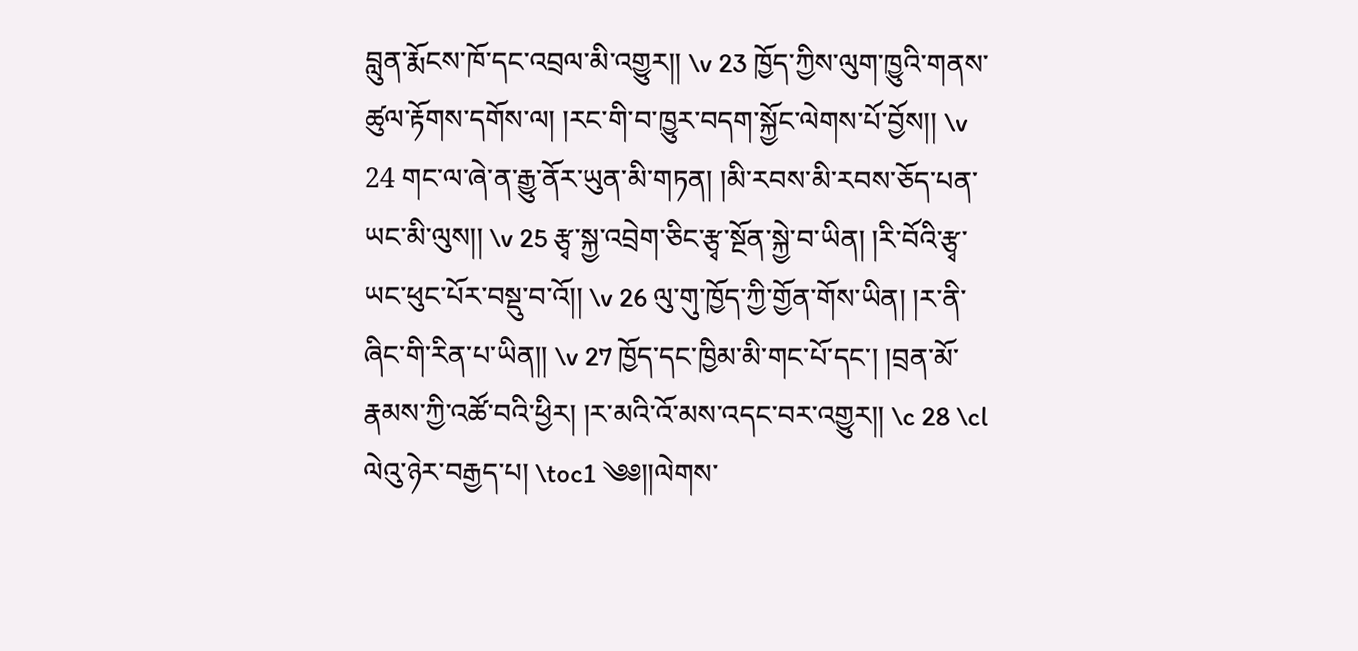བླུན་རྨོངས་ཁོ་དང་འབྲལ་མི་འགྱུར།། \v 23 ཁྱོད་ཀྱིས་ལུག་ཁྱུའི་གནས་ཚུལ་རྟོགས་དགོས་ལ། །རང་གི་བ་ཁྱུར་བདག་སྐྱོང་ལེགས་པོ་བྱོས།། \v 24 གང་ལ་ཞེ་ན་རྒྱུ་ནོར་ཡུན་མི་གཏན། །མི་རབས་མི་རབས་ཅོད་པན་ཡང་མི་ལུས།། \v 25 རྩྭ་སྐྱ་འབྲེག་ཅིང་རྩྭ་སྔོན་སྐྱེ་བ་ཡིན། །རི་བོའི་རྩྭ་ཡང་ཕུང་པོར་བསྡུ་བ་འོ།། \v 26 ལུ་གུ་ཁྱོད་ཀྱི་གྱོན་གོས་ཡིན། །ར་ནི་ཞིང་གི་རིན་པ་ཡིན།། \v 27 ཁྱོད་དང་ཁྱིམ་མི་གང་པོ་དང་། །བྲན་མོ་རྣམས་ཀྱི་འཚོ་བའི་ཕྱིར། །ར་མའི་འོ་མས་འདང་བར་འགྱུར།། \c 28 \cl ལེའུ་ཉེར་བརྒྱད་པ། \toc1 ༄༅།།ལེགས་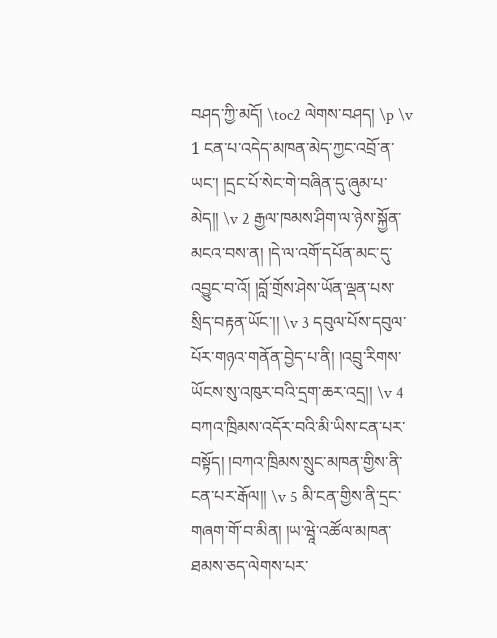བཤད་ཀྱི་མདོ། \toc2 ལེགས་བཤད། \p \v 1 ངན་པ་འདེད་མཁན་མེད་ཀྱང་འབྲོ་ན་ཡང་། །དྲང་པོ་སེང་གེ་བཞིན་དུ་ཞུམ་པ་མེད།། \v 2 རྒྱལ་ཁམས་ཤིག་ལ་ཉེས་སྐྱོན་མངའ་བས་ན། །དེ་ལ་འགོ་དཔོན་མང་དུ་འབྱུང་བ་འོ། །བློ་གྲོས་ཤེས་ཡོན་ལྡན་པས་སྲིད་བརྟན་ཡོང་།། \v 3 དབུལ་པོས་དབུལ་པོར་གཉའ་གནོན་བྱེད་པ་ནི། །འབྲུ་རིགས་ཡོངས་སུ་འཁུར་བའི་དྲག་ཆར་འདྲ།། \v 4 བཀའ་ཁྲིམས་འདོར་བའི་མི་ཡིས་ངན་པར་བསྟོད། །བཀའ་ཁྲིམས་སྲུང་མཁན་གྱིས་ནི་ངན་པར་རྒོལ།། \v 5 མི་ངན་གྱིས་ནི་དྲང་གཞག་གོ་བ་མིན། །ཡ་ཝཱེ་འཚོལ་མཁན་ཐམས་ཅད་ལེགས་པར་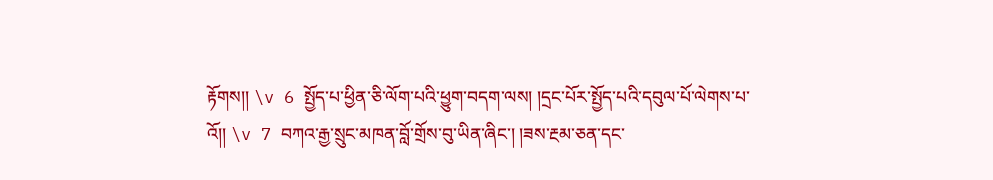རྟོགས།། \v 6 སྤྱོད་པ་ཕྱིན་ཅི་ལོག་པའི་ཕྱུག་བདག་ལས། །དྲང་པོར་སྤྱོད་པའི་དབུལ་པོ་ལེགས་པ་འོ།། \v 7 བཀའ་རྒྱ་སྲུང་མཁན་བློ་གྲོས་བུ་ཡིན་ཞིང་། །ཟས་རྔམ་ཅན་དང་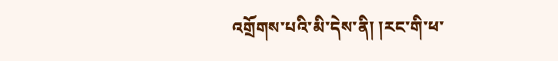འགྲོགས་པའི་མི་དེས་ནི། །རང་གི་ཕ་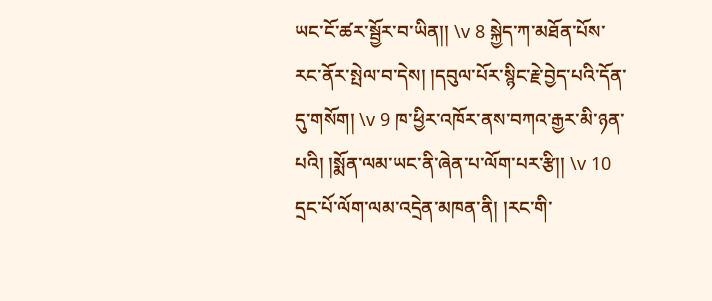ཡང་ངོ་ཚར་སྦྱོར་བ་ཡིན།། \v 8 སྐྱེད་ཀ་མཐོན་པོས་རང་ནོར་སྤེལ་བ་དེས། །དབུལ་པོར་སྙིང་རྗེ་བྱེད་པའི་དོན་དུ་གསོག། \v 9 ཁ་ཕྱིར་འཁོར་ནས་བཀའ་རྒྱར་མི་ཉན་པའི། །སྨོན་ལམ་ཡང་ནི་ཞེན་པ་ལོག་པར་རྩི།། \v 10 དྲང་པོ་ལོག་ལམ་འདྲེན་མཁན་ནི། །རང་གི་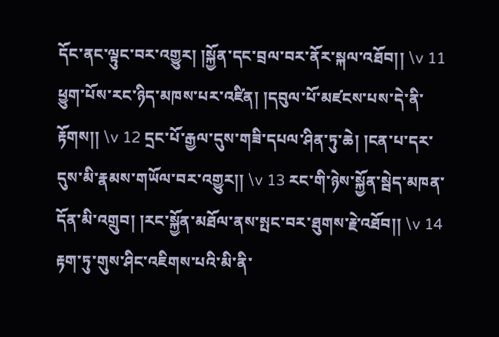དོང་ནང་ལྟུང་བར་འགྱུར། །སྐྱོན་དང་བྲལ་བར་ནོར་སྐལ་འཐོབ།། \v 11 ཕྱུག་པོས་རང་ཉིད་མཁས་པར་འཛིན། །དབུལ་པོ་མཛངས་པས་དེ་ནི་རྟོགས།། \v 12 དྲང་པོ་རྒྱལ་དུས་གཟི་དཔལ་ཤིན་ཏུ་ཆེ། །ངན་པ་དར་དུས་མི་རྣམས་གཡོལ་བར་འགྱུར།། \v 13 རང་གི་ཉེས་སྐྱོན་སྦེད་མཁན་དོན་མི་འགྲུབ། །རང་སྐྱོན་མཐོལ་ནས་སྤང་བར་ཐུགས་རྗེ་འཐོབ།། \v 14 རྟག་ཏུ་གུས་ཤིང་འཇིགས་པའི་མི་ནི་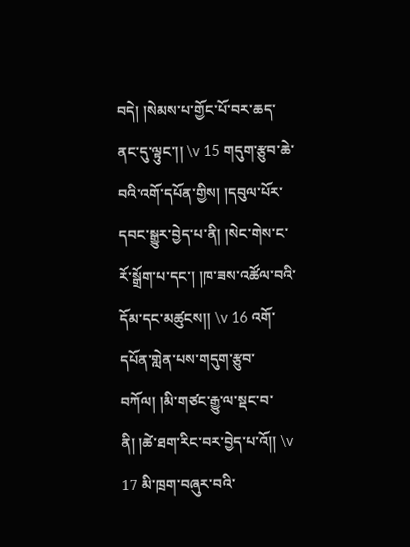བདེ། །སེམས་པ་གྱོང་པོ་བར་ཆད་ནང་དུ་ལྟུང་།། \v 15 གདུག་རྩུབ་ཆེ་བའི་འགོ་དཔོན་གྱིས། །དབུལ་པོར་དབང་སྒྱུར་བྱེད་པ་ནི། །སེང་གེས་ང་རོ་སྒྲོག་པ་དང་། །ཁ་ཟས་འཚོལ་བའི་དོམ་དང་མཚུངས།། \v 16 འགོ་དཔོན་གླེན་པས་གདུག་རྩུབ་བཀོལ། །མི་གཙང་རྒྱུ་ལ་སྡང་བ་ནི། །ཚེ་ཐག་རིང་བར་བྱེད་པ་འོ།། \v 17 མི་ཁྲག་བཞུར་བའི་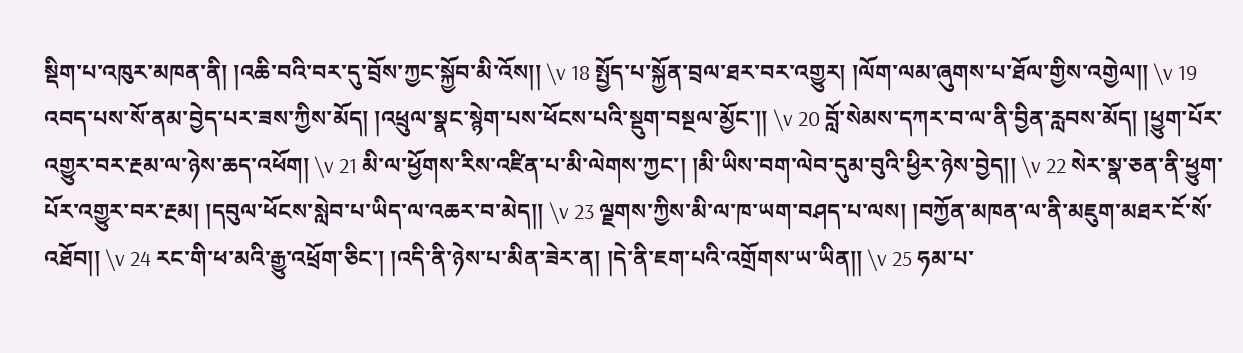སྡིག་པ་འཁུར་མཁན་ནི། །འཆི་བའི་བར་དུ་བྲོས་ཀྱང་སྐྱོབ་མི་འོས།། \v 18 སྤྱོད་པ་སྐྱོན་བྲལ་ཐར་བར་འགྱུར། །ལོག་ལམ་ཞུགས་པ་ཐོལ་གྱིས་འགྱེལ།། \v 19 འབད་པས་སོ་ནམ་བྱེད་པར་ཟས་ཀྱིས་མོད། །འཕྲུལ་སྣང་སྙེག་པས་ཕོངས་པའི་སྡུག་བསྔལ་མྱོང་།། \v 20 བློ་སེམས་དཀར་བ་ལ་ནི་བྱིན་རླབས་མོད། །ཕྱུག་པོར་འགྱུར་བར་རྔམ་ལ་ཉེས་ཆད་འཕོག། \v 21 མི་ལ་ཕྱོགས་རིས་འཛིན་པ་མི་ལེགས་ཀྱང་། །མི་ཡིས་བག་ལེབ་དུམ་བུའི་ཕྱིར་ཉེས་བྱེད།། \v 22 སེར་སྣ་ཅན་ནི་ཕྱུག་པོར་འགྱུར་བར་རྔམ། །དབུལ་ཕོངས་སླེབ་པ་ཡིད་ལ་འཆར་བ་མེད།། \v 23 ལྗགས་ཀྱིས་མི་ལ་ཁ་ཡག་བཤད་པ་ལས། །བཀྱོན་མཁན་ལ་ནི་མཇུག་མཐར་ངོ་སོ་འཐོབ།། \v 24 རང་གི་ཕ་མའི་རྒྱུ་འཕྲོག་ཅིང་། །འདི་ནི་ཉེས་པ་མིན་ཟེར་ན། །དེ་ནི་ཇག་པའི་འགྲོགས་ཡ་ཡིན།། \v 25 ཧམ་པ་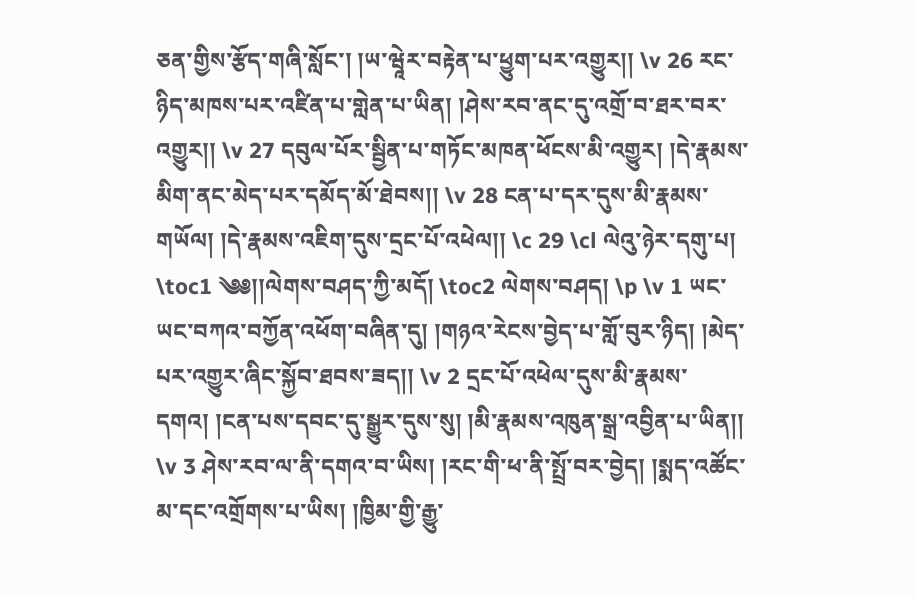ཅན་གྱིས་རྩོད་གཞི་སློང་། །ཡ་ཝཱེར་བརྟེན་པ་ཕྱུག་པར་འགྱུར།། \v 26 རང་ཉིད་མཁས་པར་འཛིན་པ་གླེན་པ་ཡིན། །ཤེས་རབ་ནང་དུ་འགྲོ་བ་ཐར་བར་འགྱུར།། \v 27 དབུལ་པོར་སྦྱིན་པ་གཏོང་མཁན་ཕོངས་མི་འགྱུར། །དེ་རྣམས་མིག་ནང་མེད་པར་དམོད་མོ་ཐེབས།། \v 28 ངན་པ་དར་དུས་མི་རྣམས་གཡོལ། །དེ་རྣམས་འཇིག་དུས་དྲང་པོ་འཕེལ།། \c 29 \cl ལེའུ་ཉེར་དགུ་པ། \toc1 ༄༅།།ལེགས་བཤད་ཀྱི་མདོ། \toc2 ལེགས་བཤད། \p \v 1 ཡང་ཡང་བཀའ་བཀྱོན་འཕོག་བཞིན་དུ། །གཉའ་རེངས་བྱེད་པ་གློ་བུར་ཉིད། །མེད་པར་འགྱུར་ཞིང་སྐྱོབ་ཐབས་ཟད།། \v 2 དྲང་པོ་འཕེལ་དུས་མི་རྣམས་དགའ། །ངན་པས་དབང་དུ་སྒྱུར་དུས་སུ། །མི་རྣམས་འཁུན་སྒྲ་འབྱིན་པ་ཡིན།། \v 3 ཤེས་རབ་ལ་ནི་དགའ་བ་ཡིས། །རང་གི་ཕ་ནི་སྤྲོ་བར་བྱེད། །སྨད་འཚོང་མ་དང་འགྲོགས་པ་ཡིས། །ཁྱིམ་གྱི་རྒྱུ་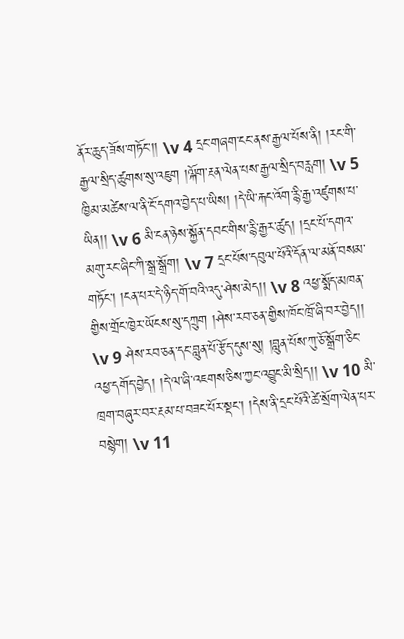ནོར་ཆུད་ཟོས་གཏོང་།། \v 4 དྲང་གཞག་ངང་ནས་རྒྱལ་པོས་ནི། །རང་གི་རྒྱལ་སྲིད་ཚུགས་སུ་འཇུག །ལྐོག་རྔན་ལེན་པས་རྒྱལ་སྲིད་བརླག། \v 5 ཁྱིམ་མཚེས་ལ་ནི་ངོ་དགའ་བྱེད་པ་ཡིས། །དེ་ཡི་རྐང་འོག་རྙི་རྒྱ་འཛུགས་པ་ཡིན།། \v 6 མི་ངན་ཉེས་སྐྱོན་དབང་གིས་རྙི་རྒྱར་ཚུད། །དྲང་པོ་དགའ་མགུ་རང་ཞིང་ཀི་སྒྲ་སྒྲོག། \v 7 དྲང་པོས་དབུལ་པོའི་དོན་ལ་མནོ་བསམ་གཏོང་། །ངན་པར་དེ་ཉིད་གོ་བའི་འདུ་ཤེས་མེད།། \v 8 འཕྱ་སྨོད་མཁན་གྱིས་གྲོང་ཁྱེར་ཡོངས་སུ་དཀྲུག །ཤེས་རབ་ཅན་གྱིས་ཁོང་ཁྲོ་ཞི་བར་བྱེད།། \v 9 ཤེས་རབ་ཅན་དང་བླུན་པོ་རྩོད་དུས་སུ། །བླུན་པོས་ཀུ་ཅོ་སྒྲོག་ཅིང་འཕྱ་དགོད་བྱེད། །དེ་ལ་ཞི་འཇགས་ཅིས་ཀྱང་འབྱུང་མི་སྲིད།། \v 10 མི་ཁྲག་བཞུར་བར་རྔམ་པ་བཟང་པོར་སྡང་། །དེས་ནི་དྲང་པོའི་ཚེ་སྲོག་ལེན་པར་བསྙེག། \v 11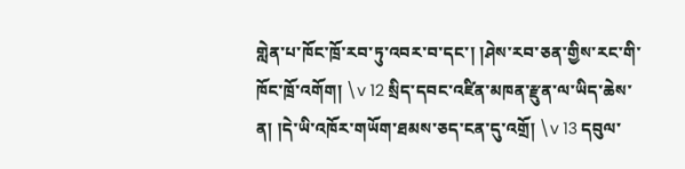གླེན་པ་ཁོང་ཁྲོ་རབ་ཏུ་འབར་བ་དང་། །ཤེས་རབ་ཅན་གྱིས་རང་གི་ཁོང་ཁྲོ་འགོག། \v 12 སྲིད་དབང་འཛིན་མཁན་རྫུན་ལ་ཡིད་ཆེས་ན། །དེ་ཡི་འཁོར་གཡོག་ཐམས་ཅད་ངན་དུ་འགྲོ། \v 13 དབུལ་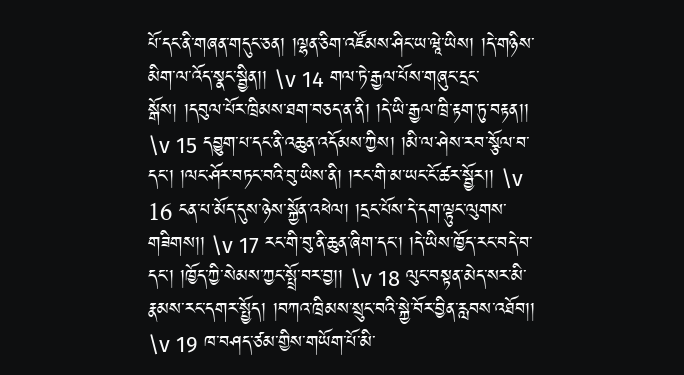པོ་དང་ནི་གཞན་གདུང་ཅན། །ལྷན་ཅིག་འཛོམས་ཤིང་ཡ་ཝཱེ་ཡིས། །དེ་གཉིས་མིག་ལ་འོད་སྣང་སྦྱིན།། \v 14 གལ་ཏེ་རྒྱལ་པོས་གཞུང་དྲང་སྒོས། །དབུལ་པོར་ཁྲིམས་ཐག་བཅད་ན་ནི། །དེ་ཡི་རྒྱལ་ཁྲི་རྟག་ཏུ་བརྟན།། \v 15 དབྱུག་པ་དང་ནི་འཆུན་འདོམས་ཀྱིས། །མི་ལ་ཤེས་རབ་སྩོལ་བ་དང་། །ལང་ཤོར་བཏང་བའི་བུ་ཡིས་ནི། །རང་གི་མ་ཡང་ངོ་ཚར་སྦྱོར།། \v 16 ངན་པ་མོད་དུས་ཉེས་སྐྱོན་འཕེལ། །དྲང་པོས་དེ་དག་ལྟུང་ལུགས་གཟིགས།། \v 17 རང་གི་བུ་ནི་ཆུན་ཞིག་དང་། །དེ་ཡིས་ཁྱོད་རང་བདེ་བ་དང་། །ཁྱོད་ཀྱི་སེམས་ཀྱང་སྤྲོ་བར་བྱ།། \v 18 ལུང་བསྟན་མེད་སར་མི་རྣམས་རང་དགར་སྤྱོད། །བཀའ་ཁྲིམས་སྲུང་བའི་སྐྱེ་བོར་བྱིན་རླབས་འཐོབ།། \v 19 ཁ་བཤད་ཙམ་གྱིས་གཡོག་པོ་མི་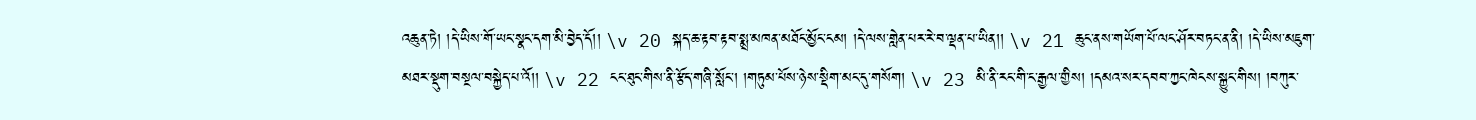འཆུན་ཏེ། །དེ་ཡིས་གོ་ཡང་སྣང་དག་མི་བྱེད་དོ།། \v 20 སྐད་ཆ་རྟབ་རྟབ་སྨྲ་མཁན་མཐོང་མྱོང་ངམ། །དེ་ལས་གླེན་པར་རེ་བ་ལྡན་པ་ཡིན།། \v 21 ཆུང་ནས་གཡོག་པོ་ལང་ཤོར་བཏང་ན་ནི། །དེ་ཡིས་མཇུག་མཐར་སྡུག་བསྔལ་བསྐྱེད་པ་འོ།། \v 22 ངང་ཐུང་གིས་ནི་རྩོད་གཞི་སློང་། །གཏུམ་པོས་ཉེས་སྡིག་མང་དུ་གསོག། \v 23 མི་ནི་རང་གི་ང་རྒྱལ་གྱིས། །དམའ་སར་དབབ་ཀྱང་ཁེངས་སྐྱུང་གིས། །བཀུར་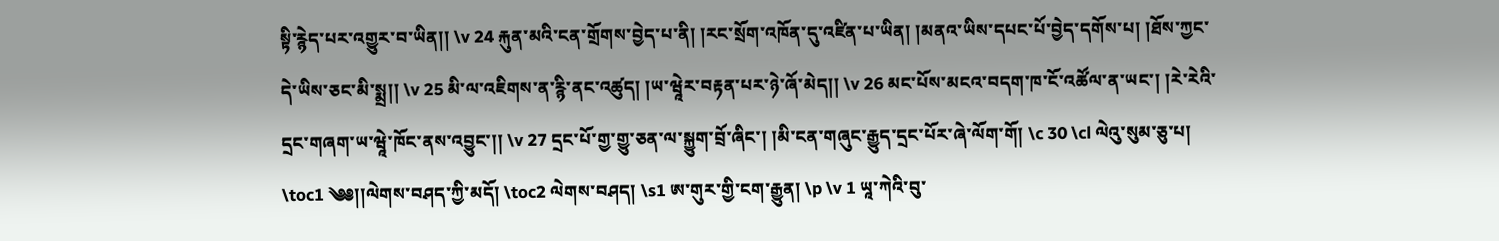སྟི་རྙེད་པར་འགྱུར་བ་ཡིན།། \v 24 རྐུན་མའི་ངན་གྲོགས་བྱེད་པ་ནི། །རང་སྲོག་འཁོན་དུ་འཛིན་པ་ཡིན། །མནའ་ཡིས་དཔང་པོ་བྱེད་དགོས་པ། །ཐོས་ཀྱང་དེ་ཡིས་ཅང་མི་སྨྲ།། \v 25 མི་ལ་འཇིགས་ན་རྙི་ནང་འཚུད། །ཡ་ཝཱེར་བརྟན་པར་ཉེ་ཞོ་མེད།། \v 26 མང་པོས་མངའ་བདག་ཁ་ངོ་འཚོལ་ན་ཡང་། །རེ་རེའི་དྲང་གཞག་ཡ་ཝཱེ་ཁོང་ནས་འབྱུང་།། \v 27 དྲང་པོ་གྱ་གྱུ་ཅན་ལ་སྐྱུག་བྲོ་ཞིང་། །མི་ངན་གཞུང་རྒྱུད་དྲང་པོར་ཞེ་ལོག་གོ། \c 30 \cl ལེའུ་སུམ་ཅུ་པ། \toc1 ༄༅།།ལེགས་བཤད་ཀྱི་མདོ། \toc2 ལེགས་བཤད། \s1 ཨ་གུར་གྱི་ངག་རྒྱུན། \p \v 1 ཡཱ་ཀེའི་བུ་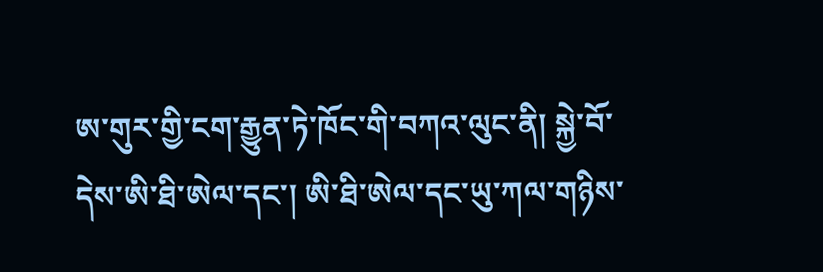ཨ་གུར་གྱི་ངག་རྒྱུན་ཏེ་ཁོང་གི་བཀའ་ལུང་ནི། སྐྱེ་བོ་དེས་ཨི་ཐི་ཨེལ་དང་། ཨི་ཐི་ཨེལ་དང་ཡུ་ཀལ་གཉིས་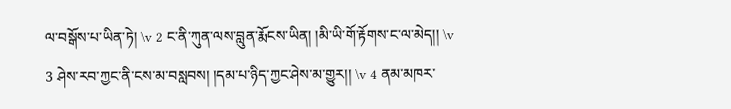ལ་བསྒོས་པ་ཡིན་ཏེ། \v 2 ང་ནི་ཀུན་ལས་བླུན་རྨོངས་ཡིན། །མི་ཡི་གོ་རྟོགས་ང་ལ་མེད།། \v 3 ཤེས་རབ་ཀྱང་ནི་ངས་མ་བསླབས། །དམ་པ་ཉིད་ཀྱང་ཤེས་མ་གྱུར།། \v 4 ནམ་མཁར་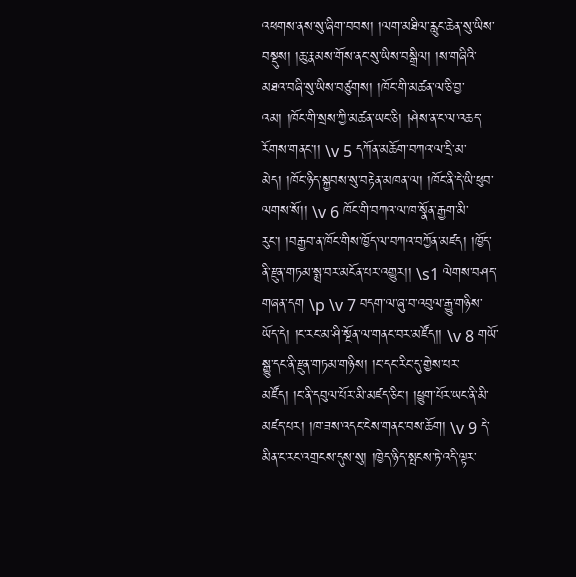འཕགས་ནས་སུ་ཞིག་བབས། །ལག་མཐིལ་རླུང་ཆེན་སུ་ཡིས་བསྡུས། །ཆུ་རྣམས་གོས་ནང་སུ་ཡིས་བསྒྲིལ། །ས་གཞིའི་མཐའ་བཞི་སུ་ཡིས་བཙུགས། །ཁོང་གི་མཚན་ལ་ཅི་བྱ་འམ། །ཁོང་གི་སྲས་ཀྱི་མཚན་ཡང་ཅི། །ཤེས་ན་ང་ལ་འཆད་རོགས་གནང་།། \v 5 དཀོན་མཆོག་བཀའ་ལ་དྲི་མ་མེད། །ཁོང་ཉིད་སྐྱབས་སུ་བརྟེན་མཁན་ལ། །ཁོང་ནི་དེ་ཡི་ཕུབ་ལགས་སོ།། \v 6 ཁོང་གི་བཀའ་ལ་ཁ་སྣོན་རྒྱག་མི་རུང་། །བརྒྱབ་ན་ཁོང་གིས་ཁྱོད་ལ་བཀའ་བཀྱོན་མཛད། །ཁྱོད་ནི་རྫུན་གཏམ་སྨྲ་བར་མངོན་པར་འགྱུར།། \s1 ལེགས་བཤད་གཞན་དག \p \v 7 བདག་ལ་ཞུ་བ་འབུལ་རྒྱུ་གཉིས་ཡོད་དེ། །ང་རང་མ་ཤི་སྔོན་ལ་གནང་བར་མཛོད།། \v 8 གཡོ་སྒྱུ་དང་ནི་རྫུན་གཏམ་གཉིས། །ང་དང་རིང་དུ་གྱེས་པར་མཛོད། །ང་ནི་དབུལ་པོར་མི་མཛད་ཅིང་། །ཕྱུག་པོར་ཡང་ནི་མི་མཛད་པར། །ཁ་ཟས་འདང་ངེས་གནང་བས་ཆོག། \v 9 དེ་མིན་ང་རང་འགྲངས་དུས་སུ། །ཁྱེད་ཉིད་སྤངས་ཏེ་འདི་ལྟར་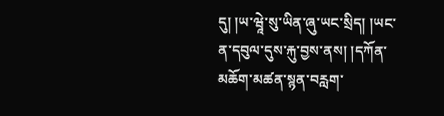དུ། །ཡ་ཝཱེ་སུ་ཡིན་ཞུ་ཡང་སྲིད། །ཡང་ན་དབུལ་དུས་རྐུ་བྱས་ནས། །དཀོན་མཆོག་མཚན་སྙན་བརླག་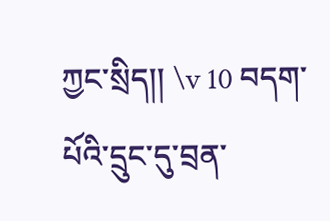ཀྱང་སྲིད།། \v 10 བདག་པོའི་དྲུང་དུ་བྲན་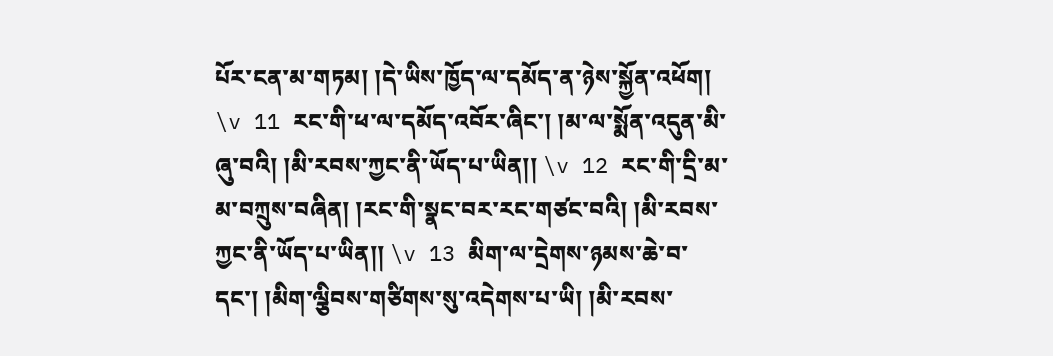པོར་ངན་མ་གཏམ། །དེ་ཡིས་ཁྱོད་ལ་དམོད་ན་ཉེས་སྐྱོན་འཕོག། \v 11 རང་གི་ཕ་ལ་དམོད་འབོར་ཞིང་། །མ་ལ་སྨོན་འདུན་མི་ཞུ་བའི། །མི་རབས་ཀྱང་ནི་ཡོད་པ་ཡིན།། \v 12 རང་གི་དྲི་མ་མ་བཀྲུས་བཞིན། །རང་གི་སྣང་བར་རང་གཙང་བའི། །མི་རབས་ཀྱང་ནི་ཡོད་པ་ཡིན།། \v 13 མིག་ལ་དྲེགས་ཉམས་ཆེ་བ་དང་། །མིག་ལྕིབས་གཙིགས་སུ་འདེགས་པ་ཡི། །མི་རབས་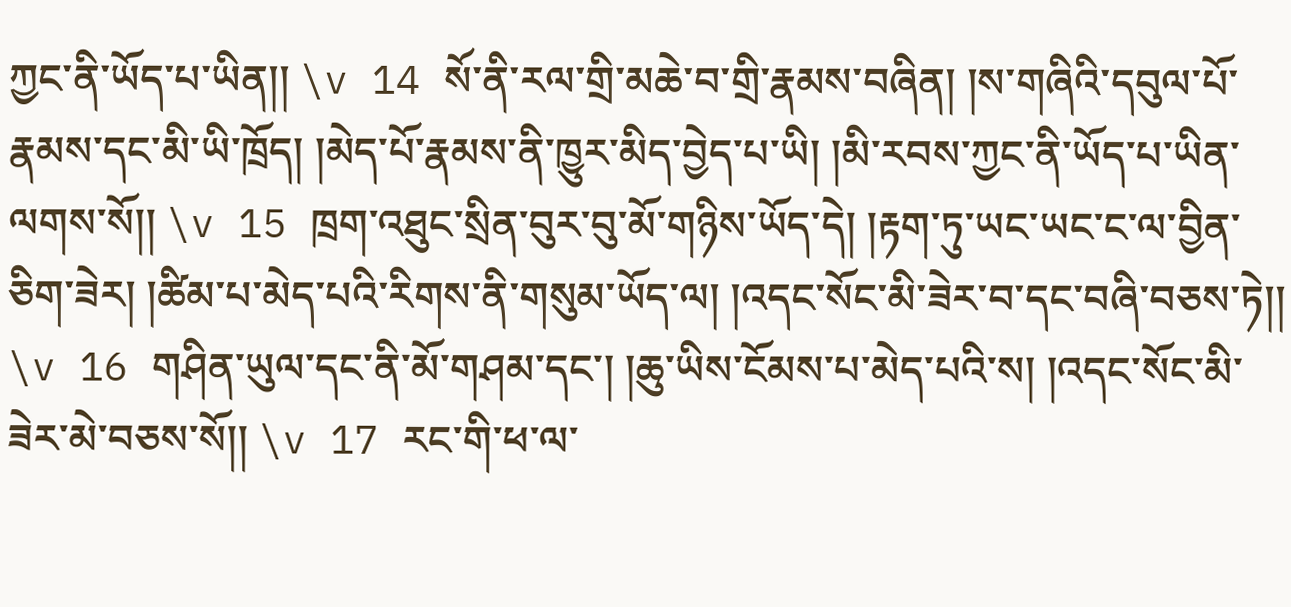ཀྱང་ནི་ཡོད་པ་ཡིན།། \v 14 སོ་ནི་རལ་གྲི་མཆེ་བ་གྲི་རྣམས་བཞིན། །ས་གཞིའི་དབུལ་པོ་རྣམས་དང་མི་ཡི་ཁྲོད། །མེད་པོ་རྣམས་ནི་ཁྱུར་མིད་བྱེད་པ་ཡི། །མི་རབས་ཀྱང་ནི་ཡོད་པ་ཡིན་ལགས་སོ།། \v 15 ཁྲག་འཐུང་སྲིན་བུར་བུ་མོ་གཉིས་ཡོད་དེ། །རྟག་ཏུ་ཡང་ཡང་ང་ལ་བྱིན་ཅིག་ཟེར། །ཚིམ་པ་མེད་པའི་རིགས་ནི་གསུམ་ཡོད་ལ། །འདང་སོང་མི་ཟེར་བ་དང་བཞི་བཅས་ཏེ།། \v 16 གཤིན་ཡུལ་དང་ནི་མོ་གཤམ་དང་། །ཆུ་ཡིས་ངོམས་པ་མེད་པའི་ས། །འདང་སོང་མི་ཟེར་མེ་བཅས་སོ།། \v 17 རང་གི་ཕ་ལ་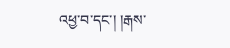འཕྱ་བ་དང་། །རྒས་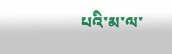པའི་མ་ལ་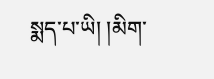སྨད་པ་ཡི། །མིག་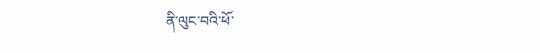ནི་ལུང་བའི་ཕོ་